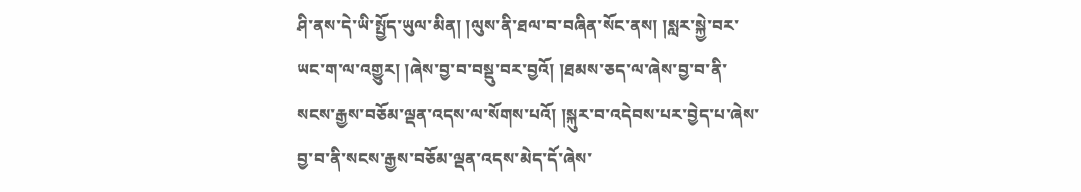ཤི་ནས་དེ་ཡི་སྤྱོད་ཡུལ་མིན། །ལུས་ནི་ཐལ་བ་བཞིན་སོང་ནས། །སླར་སྐྱེ་བར་ཡང་ག་ལ་འགྱུར། །ཞེས་བྱ་བ་བསྡུ་བར་བྱའོ། །ཐམས་ཅད་ལ་ཞེས་བྱ་བ་ནི་སངས་རྒྱས་བཅོམ་ལྡན་འདས་ལ་སོགས་པའོ། །སྐུར་བ་འདེབས་པར་བྱེད་པ་ཞེས་བྱ་བ་ནི་སངས་རྒྱས་བཅོམ་ལྡན་འདས་མེད་དོ་ཞེས་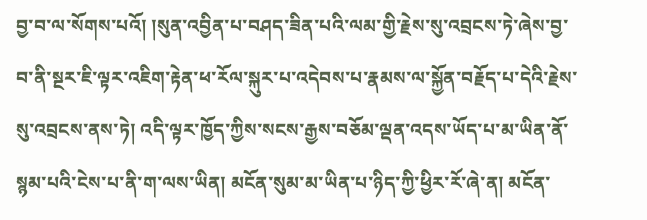བྱ་བ་ལ་སོགས་པའོ། །སུན་འབྱིན་པ་བཤད་ཟིན་པའི་ལམ་གྱི་རྗེས་སུ་འབྲངས་ཏེ་ཞེས་བྱ་བ་ནི་སྔར་ཇི་ལྟར་འཇིག་རྟེན་ཕ་རོལ་སྐུར་པ་འདེབས་པ་རྣམས་ལ་སྐྱོན་བརྗོད་པ་དེའི་རྗེས་སུ་འབྲངས་ནས་ཏེ། འདི་ལྟར་ཁྱོད་ཀྱིས་སངས་རྒྱས་བཅོམ་ལྡན་འདས་ཡོད་པ་མ་ཡིན་ནོ་སྙམ་པའི་ངེས་པ་ནི་ག་ལས་ཡིན། མངོན་སུམ་མ་ཡིན་པ་ཉིད་ཀྱི་ཕྱིར་རོ་ཞེ་ན། མངོན་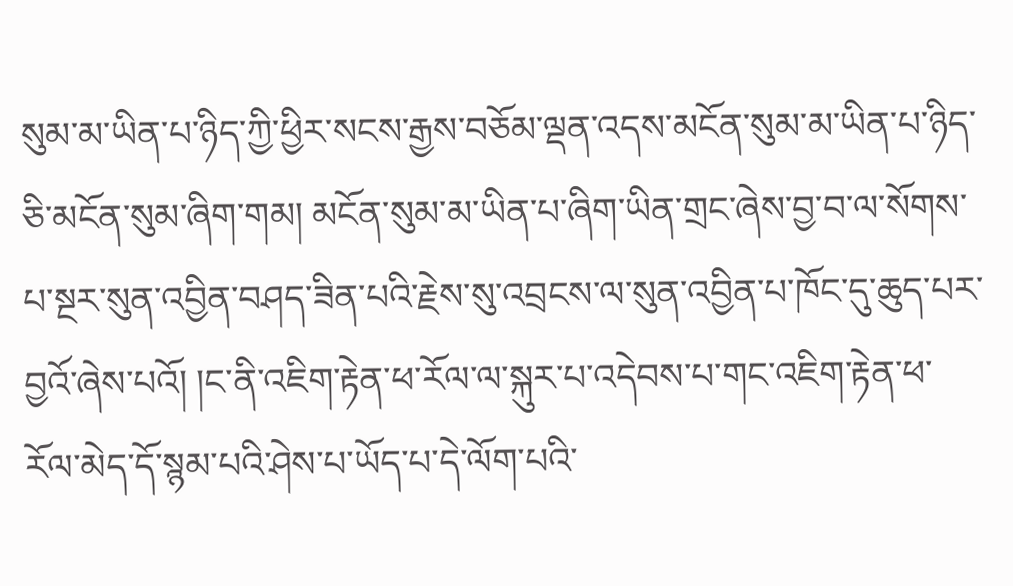སུམ་མ་ཡིན་པ་ཉིད་ཀྱི་ཕྱིར་སངས་རྒྱས་བཅོམ་ལྡན་འདས་མངོན་སུམ་མ་ཡིན་པ་ཉིད་ཅི་མངོན་སུམ་ཞིག་གམ། མངོན་སུམ་མ་ཡིན་པ་ཞིག་ཡིན་གྲང་ཞེས་བྱ་བ་ལ་སོགས་པ་སྔར་སུན་འབྱིན་བཤད་ཟིན་པའི་རྗེས་སུ་འབྲངས་ལ་སུན་འབྱིན་པ་ཁོང་དུ་ཆུད་པར་བྱའོ་ཞེས་པའོ། །ང་ནི་འཇིག་རྟེན་ཕ་རོལ་ལ་སྐུར་པ་འདེབས་པ་གང་འཇིག་རྟེན་ཕ་རོལ་མེད་དོ་སྙམ་པའི་ཤེས་པ་ཡོད་པ་དེ་ལོག་པའི་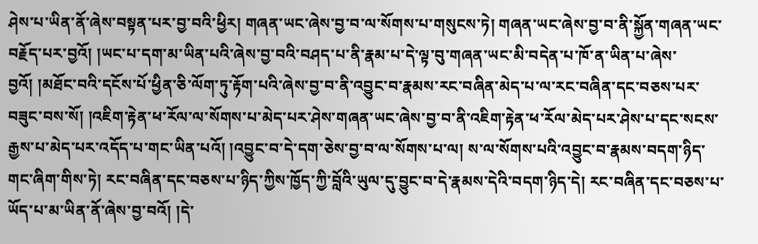ཤེས་པ་ཡིན་ནོ་ཞེས་བསྟན་པར་བྱ་བའི་ཕྱིར། གཞན་ཡང་ཞེས་བྱ་བ་ལ་སོགས་པ་གསུངས་ཏེ། གཞན་ཡང་ཞེས་བྱ་བ་ནི་སྐྱོན་གཞན་ཡང་བརྗོད་པར་བྱའོ། །ཡང་པ་དག་མ་ཡིན་པའི་ཞེས་བྱ་བའི་བཤད་པ་ནི་རྣམ་པ་དེ་ལྟ་བུ་གཞན་ཡང་མི་བདེན་པ་ཁོ་ན་ཡིན་པ་ཞེས་བྱའོ། །མཐོང་བའི་དངོས་པོ་ཕྱིན་ཅི་ལོག་ཏུ་རྟོག་པའི་ཞེས་བྱ་བ་ནི་འབྱུང་བ་རྣམས་རང་བཞིན་མེད་པ་ལ་རང་བཞིན་དང་བཅས་པར་བཟུང་བས་སོ། །འཇིག་རྟེན་ཕ་རོལ་ལ་སོགས་པ་མེད་པར་ཤེས་གཞན་ཡང་ཞེས་བྱ་བ་ནི་འཇིག་རྟེན་ཕ་རོལ་མེད་པར་ཤེས་པ་དང་སངས་རྒྱས་པ་མེད་པར་འདོད་པ་གང་ཡིན་པའོ། །འབྱུང་བ་དེ་དག་ཅེས་བྱ་བ་ལ་སོགས་པ་ལ། ས་ལ་སོགས་པའི་འབྱུང་བ་རྣམས་བདག་ཉིད་གང་ཞིག་གིས་ཏེ། རང་བཞིན་དང་བཅས་པ་ཉིད་ཀྱིས་ཁྱོད་ཀྱི་བློའི་ཡུལ་དུ་བྱུང་བ་དེ་རྣམས་དེའི་བདག་ཉིད་དེ། རང་བཞིན་དང་བཅས་པ་ཡོད་པ་མ་ཡིན་ནོ་ཞེས་བྱ་བའོ། །དེ་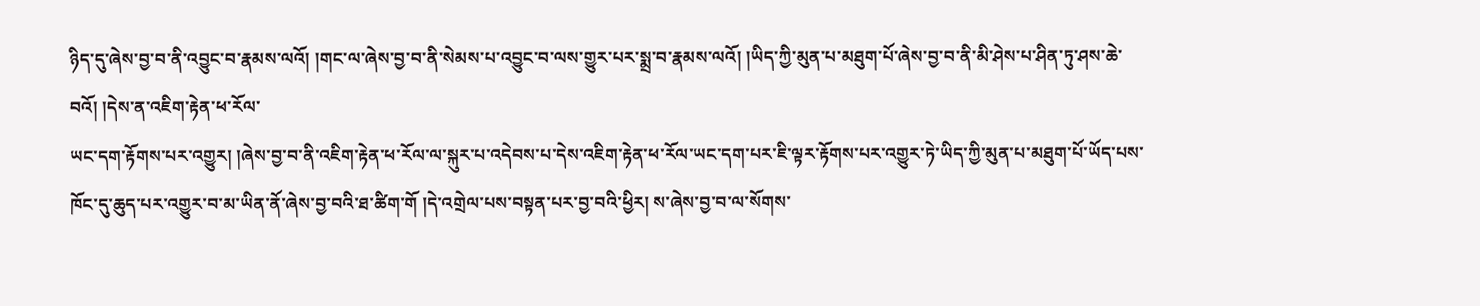ཉིད་དུ་ཞེས་བྱ་བ་ནི་འབྱུང་བ་རྣམས་ལའོ། །གང་ལ་ཞེས་བྱ་བ་ནི་སེམས་པ་འབྱུང་བ་ལས་གྱུར་པར་སྨྲ་བ་རྣམས་ལའོ། །ཡིད་ཀྱི་མུན་པ་མཐུག་པོ་ཞེས་བྱ་བ་ནི་མི་ཤེས་པ་ཤིན་ཏུ་ཤས་ཆེ་བའོ། །དེས་ན་འཇིག་རྟེན་ཕ་རོལ་
ཡང་དག་རྟོགས་པར་འགྱུར། །ཞེས་བྱ་བ་ནི་འཇིག་རྟེན་ཕ་རོལ་ལ་སྐུར་པ་འདེབས་པ་དེས་འཇིག་རྟེན་ཕ་རོལ་ཡང་དག་པར་ཇི་ལྟར་རྟོགས་པར་འགྱུར་ཏེ་ཡིད་ཀྱི་མུན་པ་མཐུག་པོ་ཡོད་པས་ཁོང་དུ་ཆུད་པར་འགྱུར་བ་མ་ཡིན་ནོ་ཞེས་བྱ་བའི་ཐ་ཚིག་གོ །དེ་འགྲེལ་པས་བསྟན་པར་བྱ་བའི་ཕྱིར། ས་ཞེས་བྱ་བ་ལ་སོགས་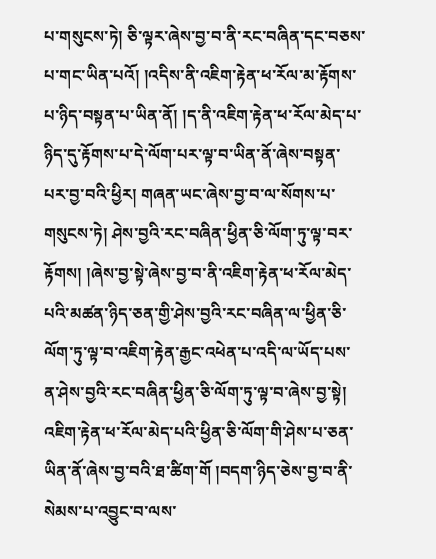པ་གསུངས་ཏེ། ཅི་ལྟར་ཞེས་བྱ་བ་ནི་རང་བཞིན་དང་བཅས་པ་གང་ཡིན་པའོ། །འདིས་ནི་འཇིག་རྟེན་ཕ་རོལ་མ་རྟོགས་པ་ཉིད་བསྟན་པ་ཡིན་ནོ། །ད་ནི་འཇིག་རྟེན་ཕ་རོལ་མེད་པ་ཉིད་དུ་རྟོགས་པ་དེ་ལོག་པར་ལྟ་བ་ཡིན་ནོ་ཞེས་བསྟན་པར་བྱ་བའི་ཕྱིར། གཞན་ཡང་ཞེས་བྱ་བ་ལ་སོགས་པ་གསུངས་ཏེ། ཤེས་བྱའི་རང་བཞིན་ཕྱིན་ཅི་ལོག་ཏུ་ལྟ་བར་རྟོགས། །ཞེས་བྱ་སྟེ་ཞེས་བྱ་བ་ནི་འཇིག་རྟེན་ཕ་རོལ་མེད་པའི་མཚན་ཉིད་ཅན་གྱི་ཤེས་བྱའི་རང་བཞིན་ལ་ཕྱིན་ཅི་ལོག་ཏུ་ལྟ་བ་འཇིག་རྟེན་རྒྱང་འཕེན་པ་འདི་ལ་ཡོད་པས་ན་ཤེས་བྱའི་རང་བཞིན་ཕྱིན་ཅི་ལོག་ཏུ་ལྟ་བ་ཞེས་བྱ་སྟེ། འཇིག་རྟེན་ཕ་རོལ་མེད་པའི་ཕྱིན་ཅི་ལོག་གི་ཤེས་པ་ཅན་ཡིན་ནོ་ཞེས་བྱ་བའི་ཐ་ཚིག་གོ །བདག་ཉིད་ཅེས་བྱ་བ་ནི་སེམས་པ་འབྱུང་བ་ལས་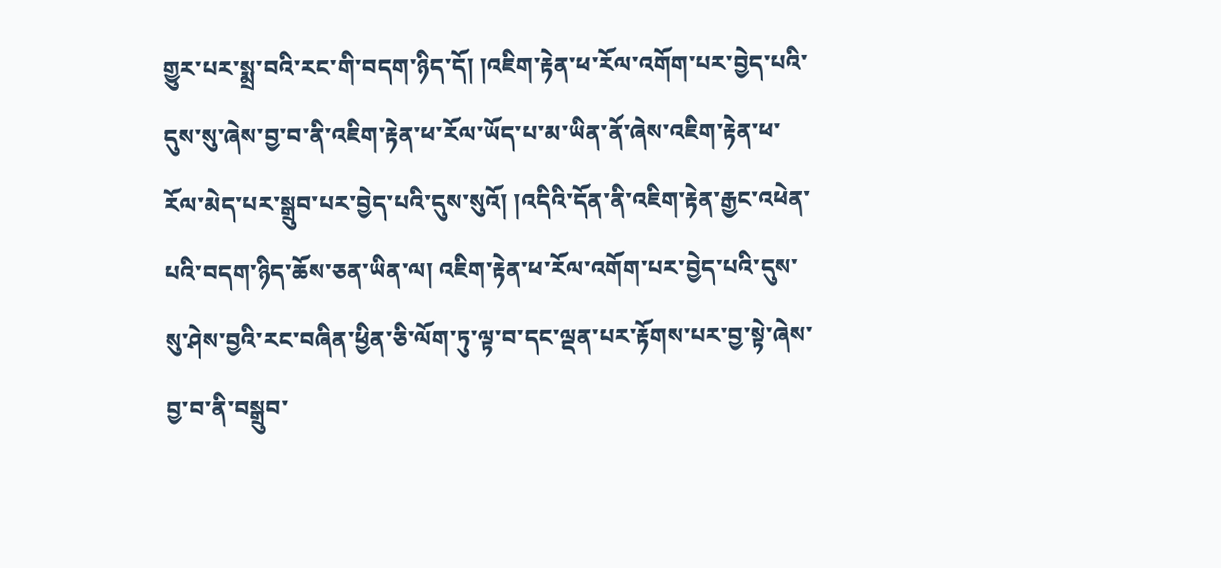གྱུར་པར་སྨྲ་བའི་རང་གི་བདག་ཉིད་དོ། །འཇིག་རྟེན་ཕ་རོལ་འགོག་པར་བྱེད་པའི་དུས་སུ་ཞེས་བྱ་བ་ནི་འཇིག་རྟེན་ཕ་རོལ་ཡོད་པ་མ་ཡིན་ནོ་ཞེས་འཇིག་རྟེན་ཕ་རོལ་མེད་པར་སྒྲུབ་པར་བྱེད་པའི་དུས་སུའོ། །འདིའི་དོན་ནི་འཇིག་རྟེན་རྒྱང་འཕེན་པའི་བདག་ཉིད་ཆོས་ཅན་ཡིན་ལ། འཇིག་རྟེན་ཕ་རོལ་འགོག་པར་བྱེད་པའི་དུས་སུ་ཤེས་བྱའི་རང་བཞིན་ཕྱིན་ཅི་ལོག་ཏུ་ལྟ་བ་དང་ལྡན་པར་རྟོགས་པར་བྱ་སྟེ་ཞེས་བྱ་བ་ནི་བསྒྲུབ་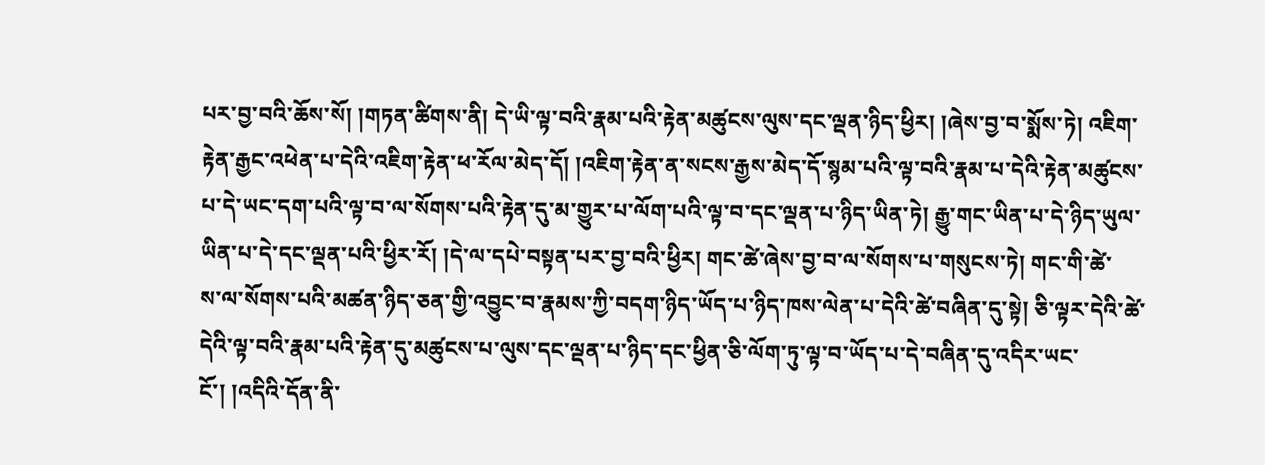པར་བྱ་བའི་ཆོས་སོ། །གཏན་ཚིགས་ནི། དེ་ཡི་ལྟ་བའི་རྣམ་པའི་རྟེན་མཚུངས་ལུས་དང་ལྡན་ཉིད་ཕྱིར། །ཞེས་བྱ་བ་སྨོས་ཏེ། འཇིག་རྟེན་རྒྱང་འཕེན་པ་དེའི་འཇིག་རྟེན་ཕ་རོལ་མེད་དོ། །འཇིག་རྟེན་ན་སངས་རྒྱས་མེད་དོ་སྙམ་པའི་ལྟ་བའི་རྣམ་པ་དེའི་རྟེན་མཚུངས་པ་དེ་ཡང་དག་པའི་ལྟ་བ་ལ་སོགས་པའི་རྟེན་དུ་མ་གྱུར་པ་ལོག་པའི་ལྟ་བ་དང་ལྡན་པ་ཉིད་ཡིན་ཏེ། རྒྱུ་གང་ཡིན་པ་དེ་ཉིད་ཡུལ་ཡིན་པ་དེ་དང་ལྡན་པའི་ཕྱིར་རོ། །དེ་ལ་དཔེ་བསྟན་པར་བྱ་བའི་ཕྱིར། གང་ཚེ་ཞེས་བྱ་བ་ལ་སོགས་པ་གསུངས་ཏེ། གང་གི་ཚེ་
ས་ལ་སོགས་པའི་མཚན་ཉིད་ཅན་གྱི་འབྱུང་བ་རྣམས་ཀྱི་བདག་ཉིད་ཡོད་པ་ཉིད་ཁས་ལེན་པ་དེའི་ཚེ་བཞིན་དུ་སྟེ། ཅི་ལྟར་དེའི་ཚེ་དེའི་ལྟ་བའི་རྣམ་པའི་རྟེན་དུ་མཚུངས་པ་ལུས་དང་ལྡན་པ་ཉིད་དང་ཕྱིན་ཅི་ལོག་ཏུ་ལྟ་བ་ཡོད་པ་དེ་བཞིན་དུ་འདིར་ཡང་ངོ་། །འདིའི་དོན་ནི་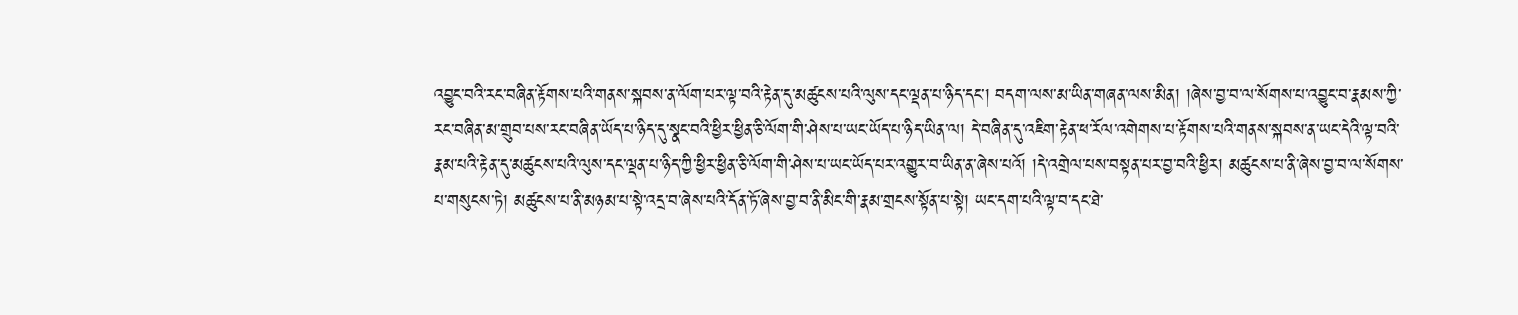འབྱུང་བའི་རང་བཞིན་རྟོགས་པའི་གནས་སྐབས་ན་ལོག་པར་ལྟ་བའི་རྟེན་དུ་མཚུངས་པའི་ལུས་དང་ལྡན་པ་ཉིད་དང་། བདག་ལས་མ་ཡིན་གཞན་ལས་མིན། །ཞེས་བྱ་བ་ལ་སོགས་པ་འབྱུང་བ་རྣམས་ཀྱི་རང་བཞིན་མ་གྲུབ་པས་རང་བཞིན་ཡོད་པ་ཉིད་དུ་སྣང་བའི་ཕྱིར་ཕྱིན་ཅི་ལོག་གི་ཤེས་པ་ཡང་ཡོད་པ་ཉིད་ཡིན་ལ། དེ་བཞིན་དུ་འཇིག་རྟེན་ཕ་རོལ་འགེགས་པ་རྟོགས་པའི་གནས་སྐབས་ན་ཡང་དེའི་ལྟ་བའི་རྣམ་པའི་རྟེན་དུ་མཚུངས་པའི་ལུས་དང་ལྡན་པ་ཉིད་ཀྱི་ཕྱིར་ཕྱིན་ཅི་ལོག་གི་ཤེས་པ་ཡང་ཡོད་པར་འགྱུར་བ་ཡིན་ན་ཞེས་པའོ། །དེ་འགྲེལ་པས་བསྟན་པར་བྱ་བའི་ཕྱིར། མཚུངས་པ་ནི་ཞེས་བྱ་བ་ལ་སོགས་པ་གསུངས་ཏེ། མཚུངས་པ་ནི་མཉམ་པ་སྟེ་འདྲ་བ་ཞེས་པའི་དོན་ཏོ་ཞེས་བྱ་བ་ནི་མིང་གི་རྣམ་གྲངས་སྟོན་པ་སྟེ། ཡང་དག་པའི་ལྟ་བ་དང་ཐེ་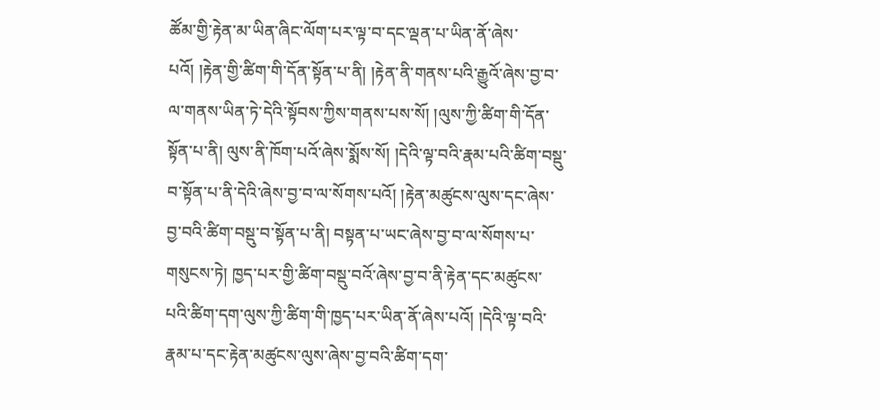ཚོམ་གྱི་རྟེན་མ་ཡིན་ཞིང་ལོག་པར་ལྟ་བ་དང་ལྡན་པ་ཡིན་ནོ་ཞེས་པའོ། །རྟེན་གྱི་ཚིག་གི་དོན་སྟོན་པ་ནི། །རྟེན་ནི་གནས་པའི་རྒྱུའོ་ཞེས་བྱ་བ་ལ་གནས་ཡིན་ཏེ་དེའི་སྟོབས་ཀྱིས་གནས་པས་སོ། །ལུས་ཀྱི་ཚིག་གི་དོན་སྟོན་པ་ནི། ལུས་ནི་ཁོག་པའོ་ཞེས་སྨོས་སོ། །དེའི་ལྟ་བའི་རྣམ་པའི་ཚིག་བསྡུ་བ་སྟོན་པ་ནི་དེའི་ཞེས་བྱ་བ་ལ་སོགས་པའོ། །རྟེན་མཚུངས་ལུས་དང་ཞེས་བྱ་བའི་ཚིག་བསྡུ་བ་སྟོན་པ་ནི། བསྟན་པ་ཡང་ཞེས་བྱ་བ་ལ་སོགས་པ་གསུངས་ཏེ། ཁྱད་པར་གྱི་ཚིག་བསྡུ་བའོ་ཞེས་བྱ་བ་ནི་རྟེན་དང་མཚུངས་པའི་ཚིག་དག་ལུས་ཀྱི་ཚིག་གི་ཁྱད་པར་ཡིན་ནོ་ཞེས་པའོ། །དེའི་ལྟ་བའི་རྣམ་པ་དང་རྟེན་མཚུངས་ལུས་ཞེས་བྱ་བའི་ཚིག་དག་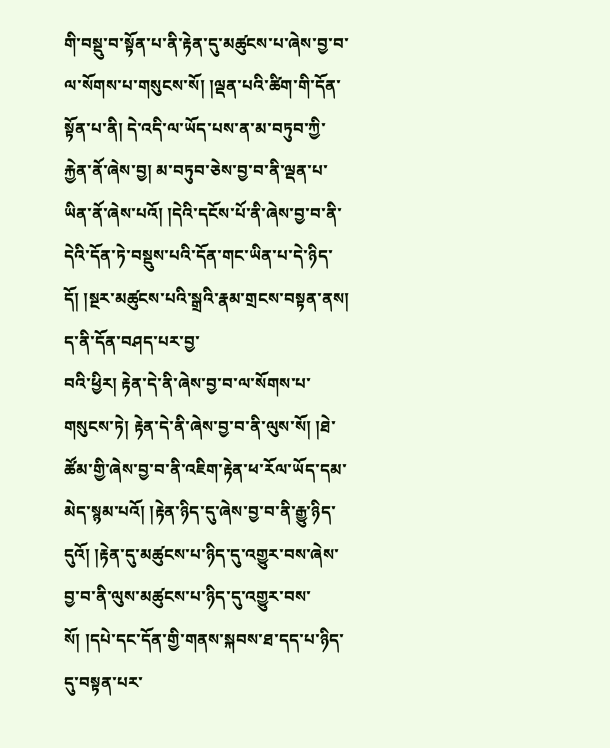གི་བསྡུ་བ་སྟོན་པ་ནི་རྟེན་དུ་མཚུངས་པ་ཞེས་བྱ་བ་ལ་སོགས་པ་གསུངས་སོ། །ལྡན་པའི་ཚིག་གི་དོན་སྟོན་པ་ནི། དེ་འདི་ལ་ཡོད་པས་ན་མ་བཏུབ་ཀྱི་རྐྱེན་ནོ་ཞེས་བྱ། མ་བཏུབ་ཅེས་བྱ་བ་ནི་ལྡན་པ་ཡིན་ནོ་ཞེས་པའོ། །དེའི་དངོས་པོ་ནི་ཞེས་བྱ་བ་ནི་དེའི་དོན་ཏེ་བསྡུས་པའི་དོན་གང་ཡིན་པ་དེ་ཉིད་དོ། །སྔར་མཚུངས་པའི་སྒྲའི་རྣམ་གྲངས་བསྟན་ནས། ད་ནི་དོན་བཤད་པར་བྱ་
བའི་ཕྱིར། རྟེན་དེ་ནི་ཞེས་བྱ་བ་ལ་སོགས་པ་གསུངས་ཏེ། རྟེན་དེ་ནི་ཞེས་བྱ་བ་ནི་ལུས་སོ། །ཐེ་ཚོམ་གྱི་ཞེས་བྱ་བ་ནི་འཇིག་རྟེན་ཕ་རོལ་ཡོད་དམ་མེད་སྙམ་པའོ། །རྟེན་ཉིད་དུ་ཞེས་བྱ་བ་ནི་རྒྱུ་ཉིད་དུའོ། །རྟེན་དུ་མཚུངས་པ་ཉིད་དུ་འགྱུར་བས་ཞེས་བྱ་བ་ནི་ལུས་མཚུངས་པ་ཉིད་དུ་འགྱུར་བས་སོ། །དཔེ་དང་དོན་གྱི་གནས་སྐབས་ཐ་དད་པ་ཉིད་དུ་བསྟན་པར་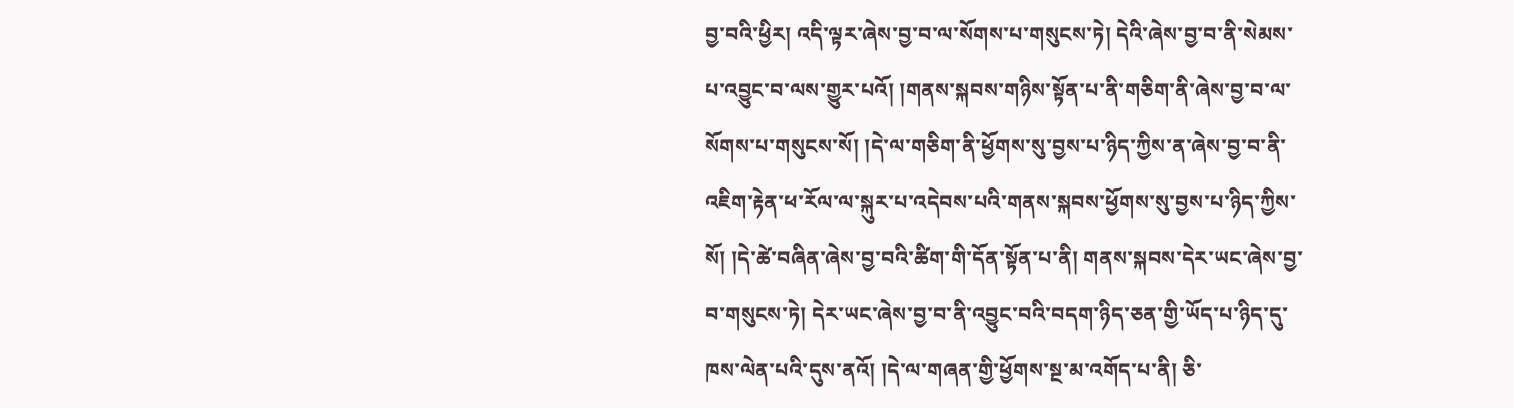བྱ་བའི་ཕྱིར། འདི་ལྟར་ཞེས་བྱ་བ་ལ་སོགས་པ་གསུངས་ཏེ། དེའི་ཞེས་བྱ་བ་ནི་སེམས་པ་འབྱུང་བ་ལས་གྱུར་པའོ། །གནས་སྐབས་གཉིས་སྟོན་པ་ནི་གཅིག་ནི་ཞེས་བྱ་བ་ལ་སོགས་པ་གསུངས་སོ། །དེ་ལ་གཅིག་ནི་ཕྱོགས་སུ་བྱས་པ་ཉིད་ཀྱིས་ན་ཞེས་བྱ་བ་ནི་འཇིག་རྟེན་ཕ་རོལ་ལ་སྐུར་པ་འདེབས་པའི་གནས་སྐབས་ཕྱོགས་སུ་བྱས་པ་ཉིད་ཀྱིས་སོ། །དེ་ཚེ་བཞིན་ཞེས་བྱ་བའི་ཚིག་གི་དོན་སྟོན་པ་ནི། གནས་སྐབས་དེར་ཡང་ཞེས་བྱ་བ་གསུངས་ཏེ། དེར་ཡང་ཞེས་བྱ་བ་ནི་འབྱུང་བའི་བདག་ཉིད་ཅན་གྱི་ཡོད་པ་ཉིད་དུ་ཁས་ལེན་པའི་དུས་ནའོ། །དེ་ལ་གཞན་གྱི་ཕྱོགས་སྔ་མ་འགོད་པ་ནི། ཅི་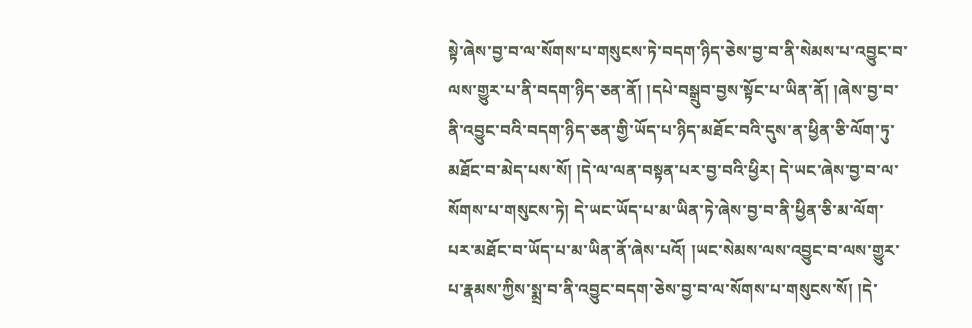སྟེ་ཞེས་བྱ་བ་ལ་སོགས་པ་གསུངས་ཏེ་བདག་ཉིད་ཅེས་བྱ་བ་ནི་སེམས་པ་འབྱུང་བ་ལས་གྱུར་པ་ནི་བདག་ཉིད་ཅན་ནོ། །དཔེ་བསྒྲུབ་བྱས་སྟོང་པ་ཡིན་ནོ། །ཞེས་བྱ་བ་ནི་འབྱུང་བའི་བདག་ཉིད་ཅན་གྱི་ཡོད་པ་ཉིད་མཐོང་བའི་དུས་ན་ཕྱིན་ཅི་ལོག་ཏུ་མཐོང་བ་མེད་པས་སོ། །དེ་ལ་ལན་བསྟན་པར་བྱ་བའི་ཕྱིར། དེ་ཡང་ཞེས་བྱ་བ་ལ་སོགས་པ་གསུངས་ཏེ། དེ་ཡང་ཡོད་པ་མ་ཡིན་ཏེ་ཞེས་བྱ་བ་ནི་ཕྱིན་ཅི་མ་ལོག་པར་མཐོང་བ་ཡོད་པ་མ་ཡིན་ནོ་ཞེས་པའོ། །ཡང་སེམས་ལས་འབྱུང་བ་ལས་གྱུར་པ་རྣམས་ཀྱིས་སྨྲ་བ་ནི་འབྱུང་བདག་ཅེས་བྱ་བ་ལ་སོགས་པ་གསུངས་སོ། །དེ་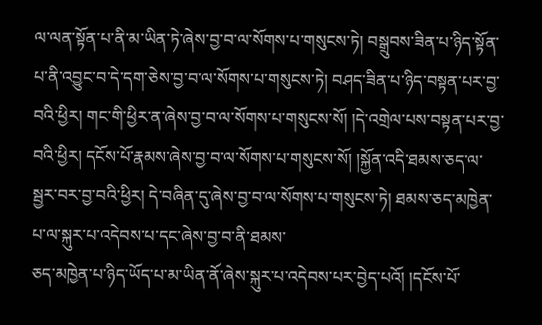ལ་ལན་སྟོན་པ་ནི་མ་ཡིན་ཏེ་ཞེས་བྱ་བ་ལ་སོགས་པ་གསུངས་ཏེ། བསྒྲུབས་ཟིན་པ་ཉིད་སྟོན་པ་ནི་འབྱུང་བ་དེ་དག་ཅེས་བྱ་བ་ལ་སོགས་པ་གསུངས་ཏེ། བཤད་ཟིན་པ་ཉིད་བསྟན་པར་བྱ་བའི་ཕྱིར། གང་གི་ཕྱིར་ན་ཞེས་བྱ་བ་ལ་སོགས་པ་གསུངས་སོ། །དེ་འགྲེལ་པས་བསྟན་པར་བྱ་བའི་ཕྱིར། དངོས་པོ་རྣམས་ཞེས་བྱ་བ་ལ་སོགས་པ་གསུངས་སོ། །སྐྱོན་འདི་ཐམས་ཅད་ལ་སྦྱར་བར་བྱ་བའི་ཕྱིར། དེ་བཞིན་དུ་ཞེས་བྱ་བ་ལ་སོགས་པ་གསུངས་ཏེ། ཐམས་ཅད་མཁྱེན་པ་ལ་སྐུར་པ་འདེབས་པ་དང་ཞེས་བྱ་བ་ནི་ཐམས་
ཅད་མཁྱེན་པ་ཉིད་ཡོད་པ་མ་ཡིན་ནོ་ཞེས་སྐུར་པ་འདེབས་པར་བྱེད་པའོ། །དངོས་པོ་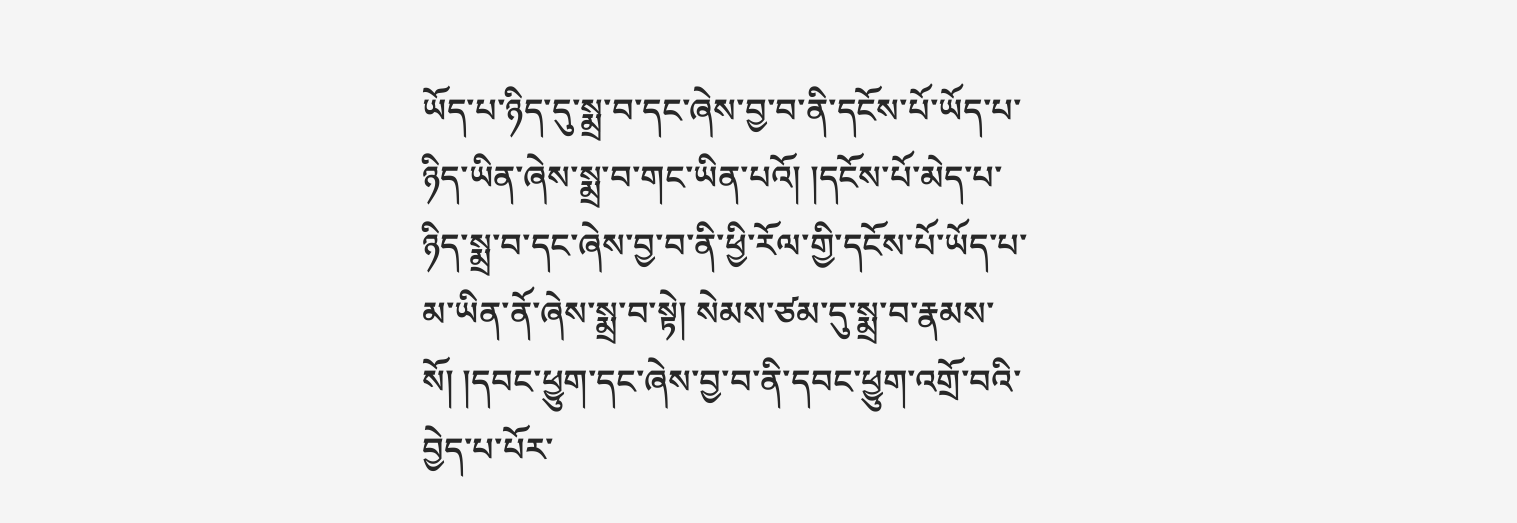ཡོད་པ་ཉིད་དུ་སྨྲ་བ་དང་ཞེས་བྱ་བ་ནི་དངོས་པོ་ཡོད་པ་ཉིད་ཡིན་ཞེས་སྨྲ་བ་གང་ཡིན་པའོ། །དངོས་པོ་མེད་པ་ཉིད་སྨྲ་བ་དང་ཞེས་བྱ་བ་ནི་ཕྱི་རོལ་གྱི་དངོས་པོ་ཡོད་པ་མ་ཡིན་ནོ་ཞེས་སྨྲ་བ་སྟེ། སེམས་ཙམ་དུ་སྨྲ་བ་རྣམས་སོ། །དབང་ཕྱུག་དང་ཞེས་བྱ་བ་ནི་དབང་ཕྱུག་འགྲོ་བའི་བྱེད་པ་པོར་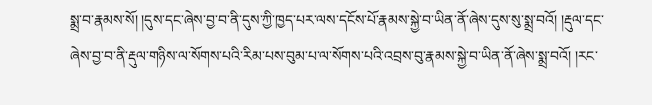སྨྲ་བ་རྣམས་སོ། །དུས་དང་ཞེས་བྱ་བ་ནི་དུས་ཀྱི་ཁྱད་པར་ལས་དངོས་པོ་རྣམས་སྐྱེ་བ་ཡིན་ནོ་ཞེས་དུས་སུ་སྨྲ་བའོ། །རྡུལ་དང་ཞེས་བྱ་བ་ནི་རྡུལ་གཉིས་ལ་སོགས་པའི་རིམ་པས་བུམ་པ་ལ་སོགས་པའི་འབྲས་བུ་རྣམས་སྐྱེ་བ་ཡིན་ནོ་ཞེས་སྨྲ་བའོ། །རང་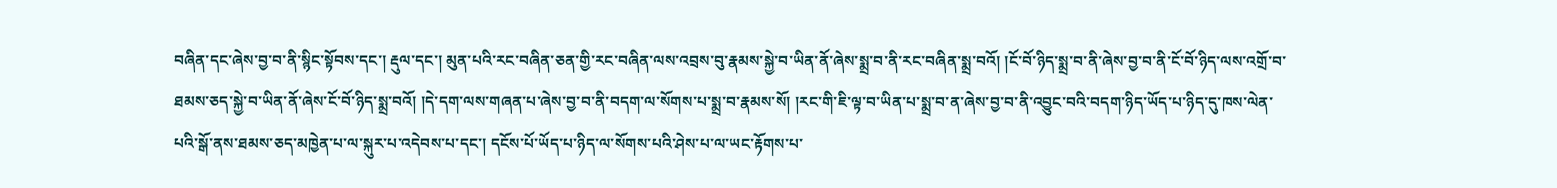བཞིན་དང་ཞེས་བྱ་བ་ནི་སྙིང་སྟོབས་དང་། རྡུལ་དང་། མུན་པའི་རང་བཞིན་ཅན་གྱི་རང་བཞིན་ལས་འབྲས་བུ་རྣམས་སྐྱེ་བ་ཡིན་ནོ་ཞེས་སྨྲ་བ་ནི་རང་བཞིན་སྨྲ་བའོ། །ངོ་བོ་ཉིད་སྨྲ་བ་ནི་ཞེས་བྱ་བ་ནི་ངོ་བོ་ཉིད་ལས་འགྲོ་བ་ཐམས་ཅད་སྐྱེ་བ་ཡིན་ནོ་ཞེས་ངོ་བོ་ཉིད་སྨྲ་བའོ། །དེ་དག་ལས་གཞན་པ་ཞེས་བྱ་བ་ནི་བདག་ལ་སོགས་པ་སྨྲ་བ་རྣམས་སོ། །རང་གི་ཇི་ལྟ་བ་ཡིན་པ་སྨྲ་བ་ན་ཞེས་བྱ་བ་ནི་འབྱུང་བའི་བདག་ཉིད་ཡོད་པ་ཉིད་དུ་ཁས་ལེན་པའི་སྒོ་ནས་ཐམས་ཅད་མཁྱེན་པ་ལ་སྐུར་པ་འདེབས་པ་དང་། དངོས་པོ་ཡོད་པ་ཉིད་ལ་སོགས་པའི་ཤེས་པ་ལ་ཡང་རྟོགས་པ་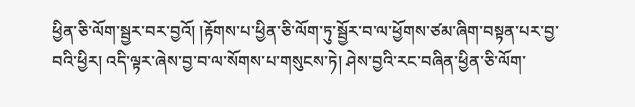ཕྱིན་ཅི་ལོག་སྦྱར་བར་བྱའོ། །རྟོགས་པ་ཕྱིན་ཅི་ལོག་ཏུ་སྦྱོར་བ་ལ་ཕྱོགས་ཙམ་ཞིག་བསྟན་པར་བྱ་བའི་ཕྱིར། འདི་ལྟར་ཞེས་བྱ་བ་ལ་སོགས་པ་གསུངས་ཏེ། ཤེས་བྱའི་རང་བཞིན་ཕྱིན་ཅི་ལོག་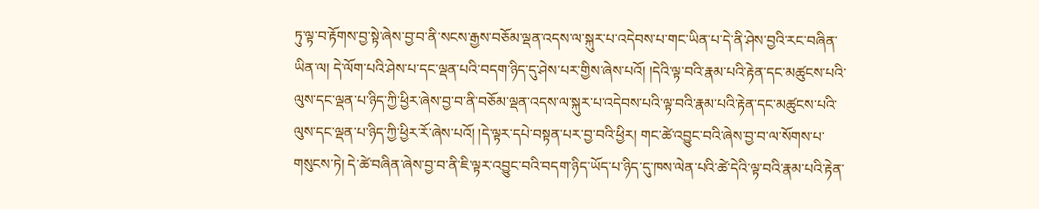ཏུ་ལྟ་བ་རྟོགས་བྱ་སྟེ་ཞེས་བྱ་བ་ནི་སངས་རྒྱས་བཅོམ་ལྡན་འདས་ལ་སྐུར་པ་འདེབས་པ་གང་ཡིན་པ་དེ་ནི་ཤེས་བྱའི་རང་བཞིན་ཡིན་ལ། དེ་ལོག་པའི་ཤེས་པ་དང་ལྡན་པའི་བདག་ཉིད་དུ་ཤེས་པར་གྱིས་ཞེས་པའོ། །དེའི་ལྟ་བའི་རྣམ་པའི་རྟེན་དང་མཚུངས་པའི་ལུས་དང་ལྡན་པ་ཉིད་ཀྱི་ཕྱིར་ཞེས་བྱ་བ་ནི་བཅོམ་ལྡན་འདས་ལ་སྐུར་པ་འདེབས་པའི་ལྟ་བའི་རྣམ་པའི་རྟེན་དང་མཚུངས་པའི་ལུས་དང་ལྡན་པ་ཉིད་ཀྱི་ཕྱིར་རོ་ཞེས་པའོ། །དེ་ལྟར་དཔེ་བསྟན་པར་བྱ་བའི་ཕྱིར། གང་ཚེ་འབྱུང་བའི་ཞེས་བྱ་བ་ལ་སོགས་པ་གསུངས་ཏེ། དེ་ཚེ་བཞིན་ཞེས་བྱ་བ་ནི་ཇི་ལྟར་འབྱུང་བའི་བདག་ཉིད་ཡོད་པ་ཉིད་དུ་ཁས་ལེན་པའི་ཚེ་དེའི་ལྟ་བའི་རྣམ་པའི་རྟེན་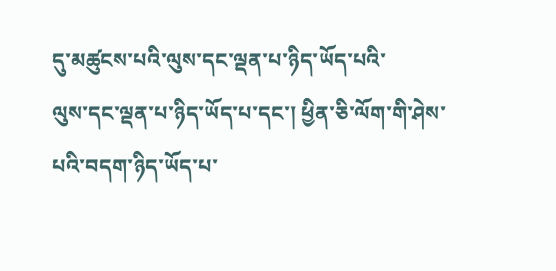དུ་མཚུངས་པའི་ལུས་དང་ལྡན་པ་ཉིད་ཡོད་པའི་
ལུས་དང་ལྡན་པ་ཉིད་ཡོད་པ་དང་། ཕྱིན་ཅི་ལོག་གི་ཤེས་པའི་བདག་ཉིད་ཡོད་པ་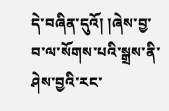དེ་བཞིན་དུའོ། །ཞེས་བྱ་བ་ལ་སོགས་པའི་སྒྲས་ནི་ཤེས་བྱའི་རང་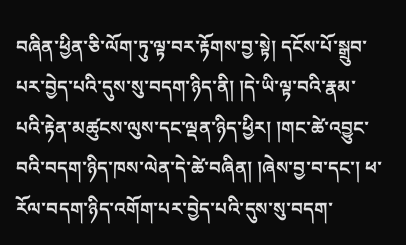བཞིན་ཕྱིན་ཅི་ལོག་ཏུ་ལྟ་བར་རྟོགས་བྱ་སྟེ། དངོས་པོ་སྒྲུབ་པར་བྱེད་པའི་དུས་སུ་བདག་ཉིད་ནི། །དེ་ཡི་ལྟ་བའི་རྣམ་པའི་རྟེན་མཚུངས་ལུས་དང་ལྡན་ཉིད་ཕྱིར། །གང་ཚེ་འབྱུང་བའི་བདག་ཉིད་ཁས་ལེན་དེ་ཚེ་བཞིན། །ཞེས་བྱ་བ་དང་། ཕ་རོལ་བདག་ཉིད་འགོག་པར་བྱེད་པའི་དུས་སུ་བདག་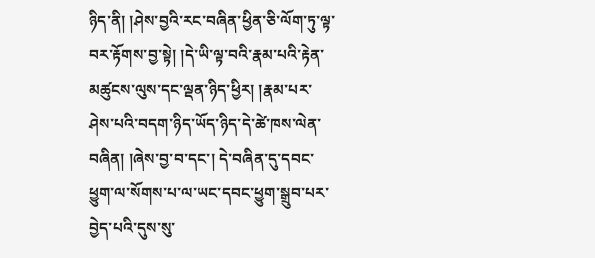ཉིད་ནི། །ཤེས་བྱའི་རང་བཞིན་ཕྱིན་ཅི་ལོག་ཏུ་ལྟ་བར་རྟོགས་བྱ་སྟེ། །དེ་ཡི་ལྟ་བའི་རྣམ་པའི་རྟེན་མཚུངས་ལུས་དང་ལྡན་ཉིད་ཕྱིར། །རྣམ་པར་ཤེས་པའི་བདག་ཉིད་ཡོད་ཉིད་དེ་ཚེ་ཁས་ལེན་བཞིན། །ཞེས་བྱ་བ་དང་། དེ་བཞིན་དུ་དབང་ཕྱུག་ལ་སོགས་པ་ལ་ཡང་དབང་ཕྱུག་སྒྲུབ་པར་བྱེད་པའི་དུས་སུ་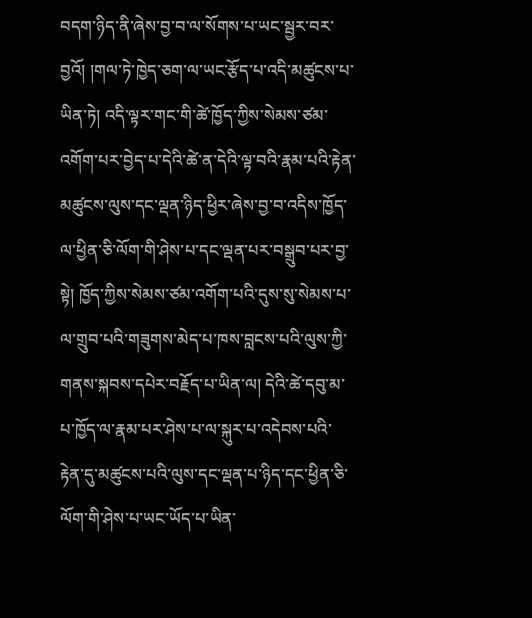བདག་ཉིད་ནི་ཞེས་བྱ་བ་ལ་སོགས་པ་ཡང་སྦྱར་བར་བྱའོ། །གལ་ཏེ་ཁྱེད་ཅག་ལ་ཡང་རྩོད་པ་འདི་མཚུངས་པ་ཡིན་ཏེ། འདི་ལྟར་གང་གི་ཚེ་ཁྱོད་ཀྱིས་སེམས་ཙམ་འགོག་པར་བྱེད་པ་དེའི་ཚེ་ན་དེའི་ལྟ་བའི་རྣམ་པའི་རྟེན་མཚུངས་ལུས་དང་ལྡན་ཉིད་ཕྱིར་ཞེས་བྱ་བ་འདིས་ཁྱོད་ལ་ཕྱིན་ཅི་ལོག་གི་ཤེས་པ་དང་ལྡན་པར་བསྒྲུབ་པར་བྱ་སྟེ། ཁྱོད་ཀྱིས་སེམས་ཙམ་འགོག་པའི་དུས་སུ་སེམས་པ་ལ་གྲུབ་པའི་གཟུགས་མེད་པ་ཁས་བླངས་པའི་ལུས་ཀྱི་གནས་སྐབས་དཔེར་བརྗོད་པ་ཡིན་ལ། དེའི་ཚེ་དབུ་མ་པ་ཁྱོད་ལ་རྣམ་པར་ཤེས་པ་ལ་སྐུར་པ་འདེབས་པའི་རྟེན་དུ་མཚུངས་པའི་ལུས་དང་ལྡན་པ་ཉིད་དང་ཕྱིན་ཅི་ལོག་གི་ཤེས་པ་ཡང་ཡོད་པ་ཡིན་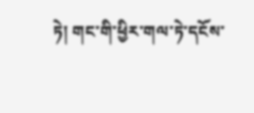ཏེ། གང་གི་ཕྱིར་གལ་ཏེ་དངོས་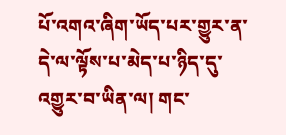པོ་འགའ་ཞིག་ཡོད་པར་གྱུར་ན་དེ་ལ་ལྟོས་པ་མེད་པ་ཉིད་དུ་འགྱུར་བ་ཡིན་ལ། གང་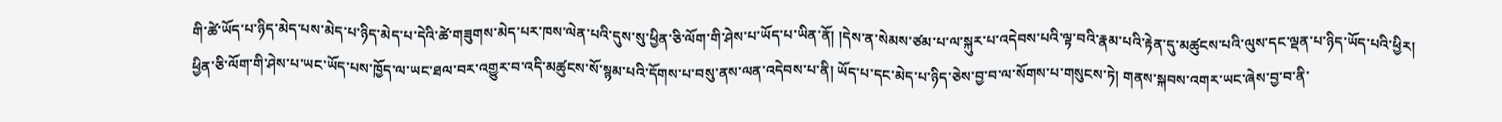གི་ཚེ་ཡོད་པ་ཉིད་མེད་པས་མེད་པ་ཉིད་མེད་པ་དེའི་ཚེ་གཟུགས་མེད་པར་ཁས་ལེན་པའི་དུས་སུ་ཕྱིན་ཅི་ལོག་གི་ཤེས་པ་ཡོད་པ་ཡིན་ནོ། །དེས་ན་སེམས་ཙམ་པ་ལ་སྐུར་པ་འདེབས་པའི་ལྟ་བའི་རྣམ་པའི་རྟེན་དུ་མཚུངས་པའི་ལུས་དང་ལྡན་པ་ཉིད་ཡོད་པའི་ཕྱིར། ཕྱིན་ཅི་ལོག་གི་ཤེས་པ་ཡང་ཡོད་པས་ཁྱོད་ལ་ཡང་ཐལ་བར་འགྱུར་བ་འདི་མཚུངས་སོ་སྙམ་པའི་དོགས་པ་བསུ་ནས་ལན་འདེབས་པ་ནི། ཡོད་པ་དང་མེད་པ་ཉིད་ཅེས་བྱ་བ་ལ་སོགས་པ་གསུངས་ཏེ། གནས་སྐབས་འགར་ཡང་ཞེས་བྱ་བ་ནི་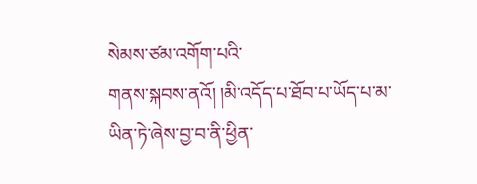སེམས་ཙམ་འགོག་པའི་
གནས་སྐབས་ནའོ། །མི་འདོད་པ་ཐོབ་པ་ཡོད་པ་མ་ཡིན་ཏེ་ཞེས་བྱ་བ་ནི་ཕྱིན་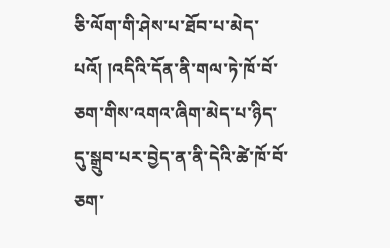ཅི་ལོག་གི་ཤེས་པ་ཐོབ་པ་མེད་པའོ། །འདིའི་དོན་ནི་གལ་ཏེ་ཁོ་བོ་ཅག་གིས་འགའ་ཞིག་མེད་པ་ཉིད་དུ་སྒྲུབ་པར་བྱེད་ན་ནི་དེའི་ཚེ་ཁོ་བོ་ཅག་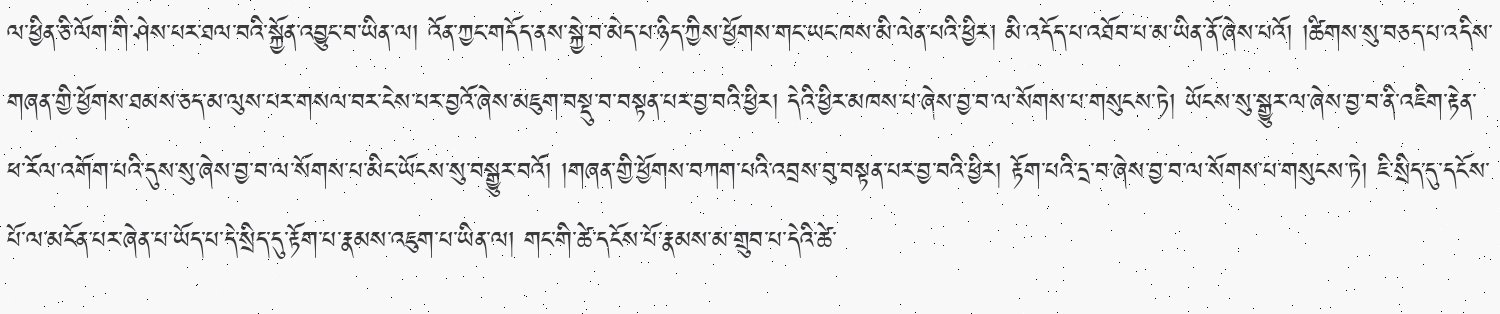ལ་ཕྱིན་ཅི་ལོག་གི་ཤེས་པར་ཐལ་བའི་སྐྱོན་འབྱུང་བ་ཡིན་ལ། འོན་ཀྱང་གདོད་ནས་སྐྱེ་བ་མེད་པ་ཉིད་ཀྱིས་ཕྱོགས་གང་ཡང་ཁས་མི་ལེན་པའི་ཕྱིར། མི་འདོད་པ་འཐོབ་པ་མ་ཡིན་ནོ་ཞེས་པའོ། །ཚིགས་སུ་བཅད་པ་འདིས་གཞན་གྱི་ཕྱོགས་ཐམས་ཅད་མ་ལུས་པར་གསལ་བར་ངེས་པར་བྱའོ་ཞེས་མཇུག་བསྡུ་བ་བསྟན་པར་བྱ་བའི་ཕྱིར། དེའི་ཕྱིར་མཁས་པ་ཞེས་བྱ་བ་ལ་སོགས་པ་གསུངས་ཏེ། ཡོངས་སུ་སྒྱུར་ལ་ཞེས་བྱ་བ་ནི་འཇིག་རྟེན་ཕ་རོལ་འགོག་པའི་དུས་སུ་ཞེས་བྱ་བ་ལ་སོགས་པ་མིང་ཡོངས་སུ་བསྒྱུར་བའོ། །གཞན་གྱི་ཕྱོགས་བཀག་པའི་འབྲས་བུ་བསྟན་པར་བྱ་བའི་ཕྱིར། རྟོག་པའི་དྲ་བ་ཞེས་བྱ་བ་ལ་སོགས་པ་གསུངས་ཏེ། ཇི་སྲིད་དུ་དངོས་པོ་ལ་མངོན་པར་ཞེན་པ་ཡོད་པ་དེ་སྲིད་དུ་རྟོག་པ་རྣམས་འཇུག་པ་ཡིན་ལ། གང་གི་ཚེ་དངོས་པོ་རྣམས་མ་གྲུབ་པ་དེའི་ཚེ་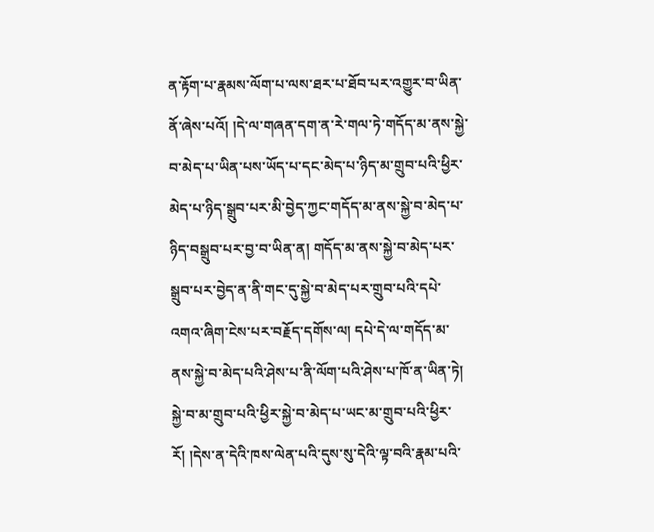ན་རྟོག་པ་རྣམས་ལོག་པ་ལས་ཐར་པ་ཐོབ་པར་འགྱུར་བ་ཡིན་ནོ་ཞེས་པའོ། །དེ་ལ་གཞན་དག་ན་རེ་གལ་ཏེ་གདོད་མ་ནས་སྐྱེ་བ་མེད་པ་ཡིན་པས་ཡོད་པ་དང་མེད་པ་ཉིད་མ་གྲུབ་པའི་ཕྱིར་མེད་པ་ཉིད་སྒྲུབ་པར་མི་བྱེད་ཀྱང་གདོད་མ་ནས་སྐྱེ་བ་མེད་པ་ཉིད་བསྒྲུབ་པར་བྱ་བ་ཡིན་ན། གདོད་མ་ནས་སྐྱེ་བ་མེད་པར་སྒྲུབ་པར་བྱེད་ན་ནི་གང་དུ་སྐྱེ་བ་མེད་པར་གྲུབ་པའི་དཔེ་འགའ་ཞིག་ངེས་པར་བརྗོད་དགོས་ལ། དཔེ་དེ་ལ་གདོད་མ་ནས་སྐྱེ་བ་མེད་པའི་ཤེས་པ་ནི་ལོག་པའི་ཤེས་པ་ཁོ་ན་ཡིན་ཏེ། སྐྱེ་བ་མ་གྲུབ་པའི་ཕྱིར་སྐྱེ་བ་མེད་པ་ཡང་མ་གྲུབ་པའི་ཕྱིར་རོ། །དེས་ན་དེའི་ཁས་ལེན་པའི་དུས་སུ་དེའི་ལྟ་བའི་རྣམ་པའི་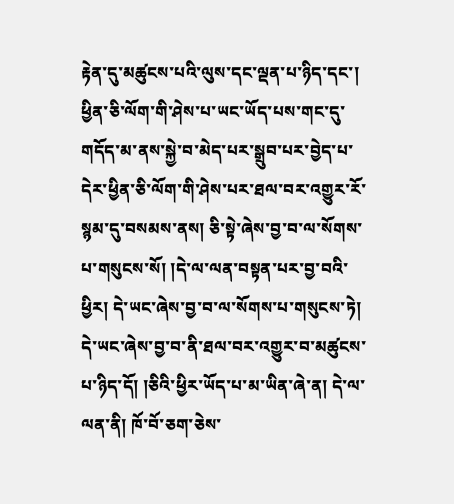རྟེན་དུ་མཚུངས་པའི་ལུས་དང་ལྡན་པ་ཉིད་དང་། ཕྱིན་ཅི་ལོག་གི་ཤེས་པ་ཡང་ཡོད་པས་གང་དུ་གདོད་མ་ནས་སྐྱེ་བ་མེད་པར་སྒྲུབ་པར་བྱེད་པ་དེར་ཕྱིན་ཅི་ལོག་གི་ཤེས་པར་ཐལ་བར་འགྱུར་རོ་སྙམ་དུ་བསམས་ནས། ཅི་སྟེ་ཞེས་བྱ་བ་ལ་སོགས་པ་གསུངས་སོ། །དེ་ལ་ལན་བསྟན་པར་བྱ་བའི་ཕྱིར། དེ་ཡང་ཞེས་བྱ་བ་ལ་སོགས་པ་གསུངས་ཏེ། དེ་ཡང་ཞེས་བྱ་བ་ནི་ཐལ་བར་འགྱུར་བ་མཚུངས་པ་ཉིད་དོ། །ཅིའི་ཕྱིར་ཡོད་པ་མ་ཡིན་ཞེ་ན། དེ་ལ་ལན་ནི། ཁོ་བོ་ཅག་ཅེས་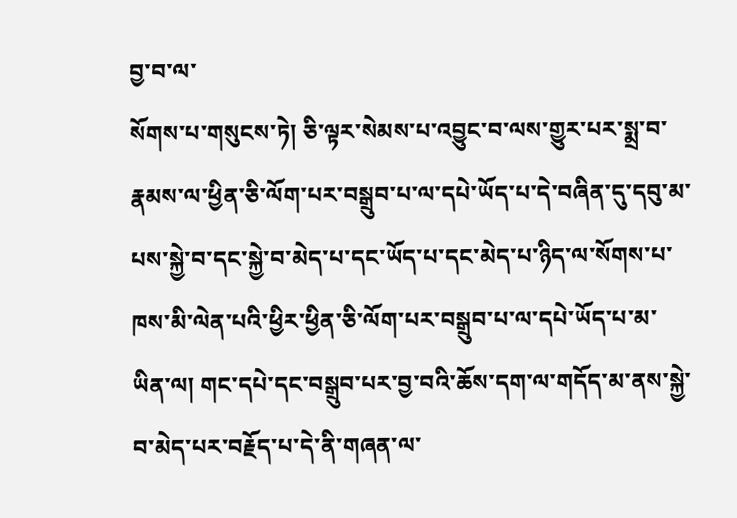བྱ་བ་ལ་
སོགས་པ་གསུངས་ཏེ། ཅི་ལྟར་སེམས་པ་འབྱུང་བ་ལས་གྱུར་པར་སྨྲ་བ་རྣམས་ལ་ཕྱིན་ཅི་ལོག་པར་བསྒྲུབ་པ་ལ་དཔེ་ཡོད་པ་དེ་བཞིན་དུ་དབུ་མ་པས་སྐྱེ་བ་དང་སྐྱེ་བ་མེད་པ་དང་ཡོད་པ་དང་མེད་པ་ཉིད་ལ་སོགས་པ་ཁས་མི་ལེན་པའི་ཕྱིར་ཕྱིན་ཅི་ལོག་པར་བསྒྲུབ་པ་ལ་དཔེ་ཡོད་པ་མ་ཡིན་ལ། གང་དཔེ་དང་བསྒྲུབ་པར་བྱ་བའི་ཆོས་དག་ལ་གདོད་མ་ནས་སྐྱེ་བ་མེད་པར་བརྗོད་པ་དེ་ནི་གཞན་ལ་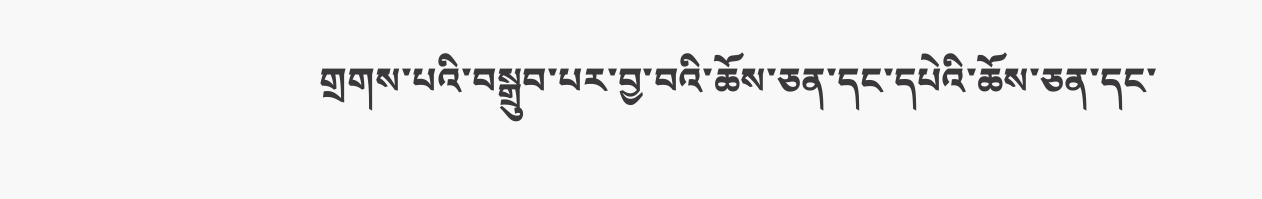གྲགས་པའི་བསྒྲུབ་པར་བྱ་བའི་ཆོས་ཅན་དང་དཔེའི་ཆོས་ཅན་དང་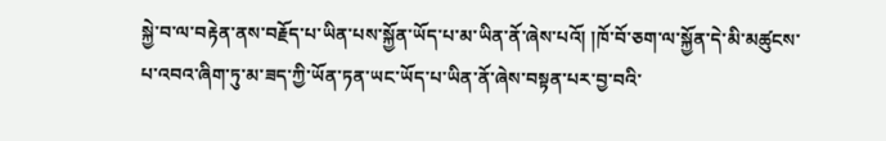སྐྱེ་བ་ལ་བརྟེན་ནས་བརྗོད་པ་ཡིན་པས་སྐྱོན་ཡོད་པ་མ་ཡིན་ནོ་ཞེས་པའོ། །ཁོ་བོ་ཅག་ལ་སྐྱོན་དེ་མི་མཚུངས་པ་འབའ་ཞིག་ཏུ་མ་ཟད་ཀྱི་ཡོན་ཏན་ཡང་ཡོད་པ་ཡིན་ནོ་ཞེས་བསྟན་པར་བྱ་བའི་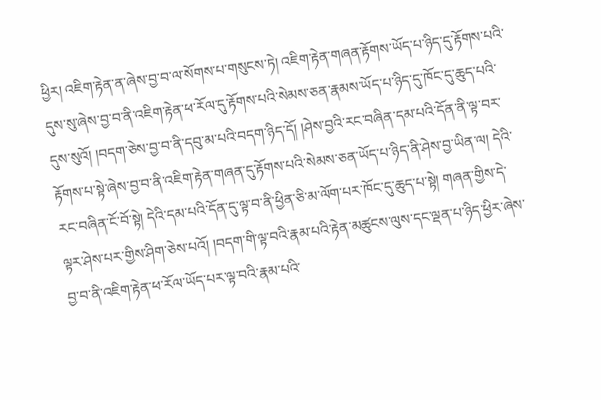ཕྱིར། འཇིག་རྟེན་ན་ཞེས་བྱ་བ་ལ་སོགས་པ་གསུངས་ཏེ། འཇིག་རྟེན་གཞན་རྟོགས་ཡོད་པ་ཉིད་དུ་རྟོགས་པའི་དུས་སུ་ཞེས་བྱ་བ་ནི་འཇིག་རྟེན་ཕ་རོལ་དུ་རྟོགས་པའི་སེམས་ཅན་རྣམས་ཡོད་པ་ཉིད་དུ་ཁོང་དུ་ཆུད་པའི་དུས་སུའོ། །བདག་ཅེས་བྱ་བ་ནི་དབུ་མ་པའི་བདག་ཉིད་དོ། །ཤེས་བྱའི་རང་བཞིན་དམ་པའི་དོན་ནི་ལྟ་བར་རྟོགས་པ་སྟེ་ཞེས་བྱ་བ་ནི་འཇིག་རྟེན་གཞན་དུ་རྟོགས་པའི་སེམས་ཅན་ཡོད་པ་ཉིད་ནི་ཤེས་བྱ་ཡིན་ལ། དེའི་རང་བཞིན་ངོ་བོ་སྟེ། དེའི་དམ་པའི་དོན་དུ་ལྟ་བ་ནི་ཕྱིན་ཅི་མ་ལོག་པར་ཁོང་དུ་ཆུད་པ་སྟེ། གཞན་གྱིས་དེ་ལྟར་ཤེས་པར་གྱིས་ཤིག་ཅེས་པའོ། །བདག་གི་ལྟ་བའི་རྣམ་པའི་རྟེན་མཚུངས་ལུས་དང་ལྡན་པ་ཉིད་ཕྱིར་ཞེས་བྱ་བ་ནི་འཇིག་རྟེན་ཕ་རོལ་ཡོད་པར་ལྟ་བའི་རྣམ་པའི་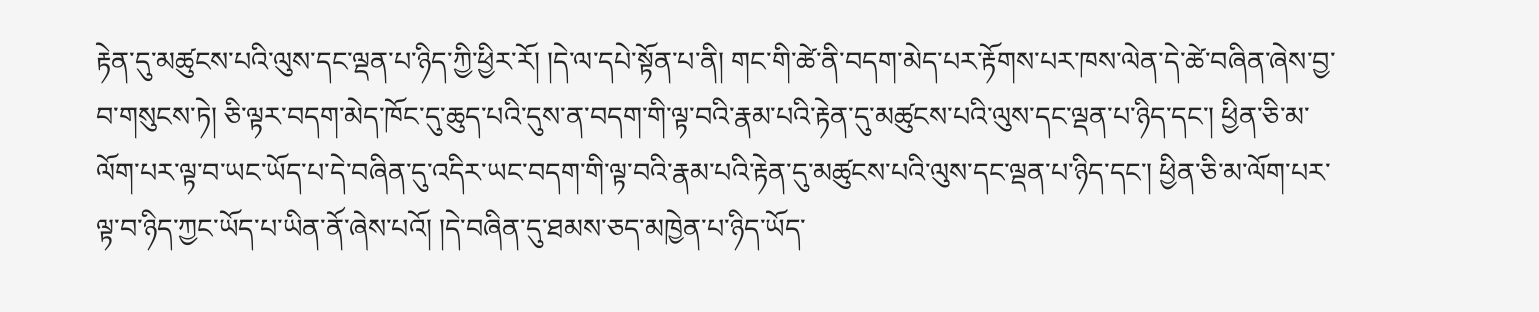རྟེན་དུ་མཚུངས་པའི་ལུས་དང་ལྡན་པ་ཉིད་ཀྱི་ཕྱིར་རོ། །དེ་ལ་དཔེ་སྟོན་པ་ནི། གང་གི་ཚེ་ནི་བདག་མེད་པར་རྟོགས་པར་ཁས་ལེན་དེ་ཚེ་བཞིན་ཞེས་བྱ་བ་གསུངས་ཏེ། ཅི་ལྟར་བདག་མེད་ཁོང་དུ་ཆུད་པའི་དུས་ན་བདག་གི་ལྟ་བའི་རྣམ་པའི་རྟེན་དུ་མཚུངས་པའི་ལུས་དང་ལྡན་པ་ཉིད་དང་། ཕྱིན་ཅི་མ་ལོག་པར་ལྟ་བ་ཡང་ཡོད་པ་དེ་བཞིན་དུ་འདིར་ཡང་བདག་གི་ལྟ་བའི་རྣམ་པའི་རྟེན་དུ་མཚུངས་པའི་ལུས་དང་ལྡན་པ་ཉིད་དང་། ཕྱིན་ཅི་མ་ལོག་པར་ལྟ་བ་ཉིད་ཀྱང་ཡོད་པ་ཡིན་ནོ་ཞེས་པའོ། །དེ་བཞིན་དུ་ཐམས་ཅད་མཁྱེན་པ་ཉིད་ཡོད་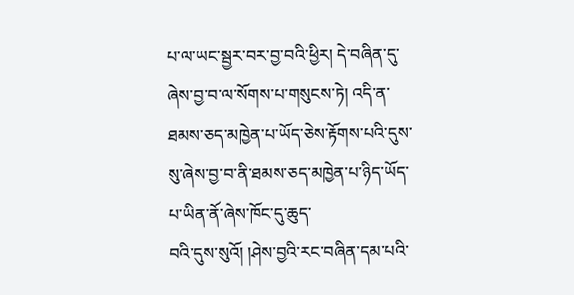པ་ལ་ཡང་སྦྱར་བར་བྱ་བའི་ཕྱིར། དེ་བཞིན་དུ་ཞེས་བྱ་བ་ལ་སོགས་པ་གསུངས་ཏེ། འདི་ན་ཐམས་ཅད་མཁྱེན་པ་ཡོད་ཅེས་རྟོགས་པའི་དུས་སུ་ཞེས་བྱ་བ་ནི་ཐམས་ཅད་མཁྱེན་པ་ཉིད་ཡོད་པ་ཡིན་ནོ་ཞེས་ཁོང་དུ་ཆུད་
བའི་དུས་སུའོ། །ཤེས་བྱའི་རང་བཞིན་དམ་པའི་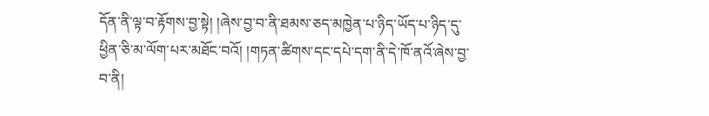དོན་ནི་ལྟ་བ་རྟོགས་བྱ་སྟེ། །ཞེས་བྱ་བ་ནི་ཐམས་ཅད་མཁྱེན་པ་ཉིད་ཡོད་པ་ཉིད་དུ་ཕྱིན་ཅི་མ་ལོག་པར་མཐོང་བའོ། །གཏན་ཚིགས་དང་དཔེ་དག་ནི་དེ་ཁོ་ནའོ་ཞེས་བྱ་བ་ནི།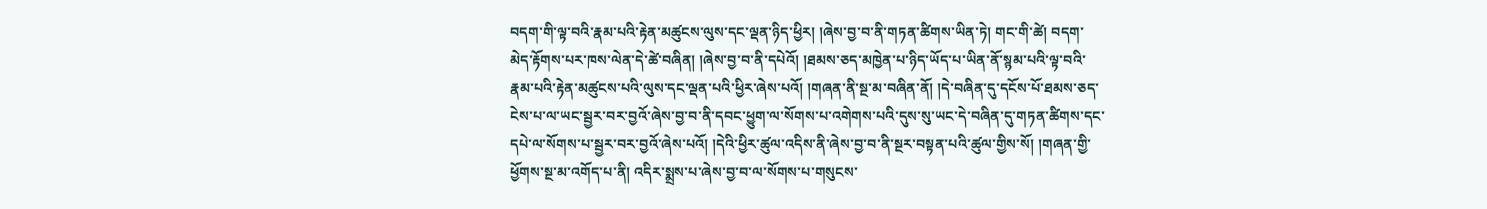བདག་གི་ལྟ་བའི་རྣམ་པའི་རྟེན་མཚུངས་ལུས་དང་ལྡན་ཉིད་ཕྱིར། །ཞེས་བྱ་བ་ནི་གཏན་ཚིགས་ཡིན་ཏེ། གང་གི་ཚེ། བདག་མེད་རྟོགས་པར་ཁས་ལེན་དེ་ཚེ་བཞིན། །ཞེས་བྱ་བ་ནི་དཔེའོ། །ཐམས་ཅད་མཁྱེན་པ་ཉིད་ཡོད་པ་ཡིན་ནོ་སྙམ་པའི་ལྟ་བའི་རྣམ་པའི་རྟེན་མཚུངས་པའི་ལུས་དང་ལྡན་པའི་ཕྱིར་ཞེས་པའོ། །གཞན་ནི་སྔ་མ་བཞིན་ནོ། །དེ་བཞིན་དུ་དངོས་པོ་ཐམས་ཅད་ངེས་པ་ལ་ཡང་སྦྱར་བར་བྱའོ་ཞེས་བྱ་བ་ནི་དབང་ཕྱུག་ལ་སོགས་པ་འགེགས་པའི་དུས་སུ་ཡང་དེ་བཞིན་དུ་གཏན་ཚིགས་དང་དཔེ་ལ་སོགས་པ་སྦྱར་བར་བྱའོ་ཞེས་པའོ། །དེའི་ཕྱིར་ཚུལ་འདིས་ནི་ཞེས་བྱ་བ་ནི་སྔར་བསྟན་པའི་ཚུལ་གྱིས་སོ། །གཞན་གྱི་ཕྱོགས་སྔ་མ་འགོད་པ་ནི། འདིར་སྨྲས་པ་ཞེས་བྱ་བ་ལ་སོགས་པ་གསུངས་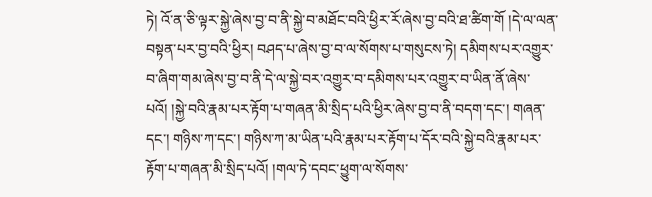ཏེ། འོ་ན་ཅི་ལྟར་སྐྱེ་ཞེས་བྱ་བ་ནི་སྐྱེ་བ་མཐོང་བའི་ཕྱིར་རོ་ཞེས་བྱ་བའི་ཐ་ཚིག་གོ །དེ་ལ་ལན་བསྟན་པར་བྱ་བའི་ཕྱིར། བཤད་པ་ཞེས་བྱ་བ་ལ་སོགས་པ་གསུངས་ཏེ། དམིགས་པར་འགྱུར་བ་ཞིག་གམ་ཞེས་བྱ་བ་ནི་དེ་ལ་སྐྱེ་བར་འགྱུར་བ་དམིགས་པར་འགྱུར་བ་ཡིན་ནོ་ཞེས་པའོ། །སྐྱེ་བའི་རྣམ་པར་རྟོག་པ་གཞན་མི་སྲིད་པའི་ཕྱིར་ཞེས་བྱ་བ་ནི་བདག་དང་། གཞན་དང་། གཉིས་ཀ་དང་། གཉིས་ཀ་མ་ཡིན་པའི་རྣམ་པར་རྟོག་པ་དོར་བའི་སྐྱེ་བའི་རྣམ་པར་རྟོག་པ་གཞན་མི་སྲིད་པའོ། །གལ་ཏེ་དབང་ཕྱུག་ལ་སོགས་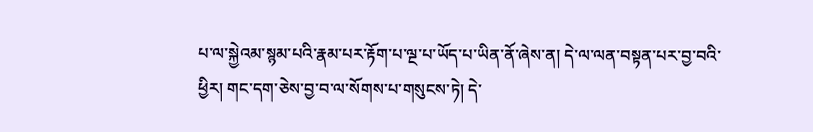པ་ལ་སྐྱེའམ་སྙམ་པའི་རྣམ་པར་རྟོག་པ་ལྔ་པ་ཡོད་པ་ཡིན་ནོ་ཞེས་ན། དེ་ལ་ལན་བསྟན་པར་བྱ་བའི་ཕྱིར། གང་དག་ཅེས་བྱ་བ་ལ་སོགས་པ་གསུངས་ཏེ། དེ་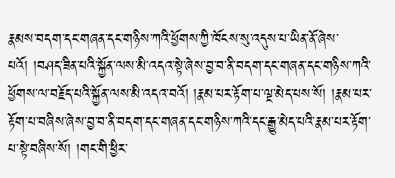རྣམས་བདག་དང་གཞན་དང་གཉིས་ཀའི་ཕྱོགས་ཀྱི་ཁོངས་སུ་འདུས་པ་ཡིན་ནོ་ཞེས་པའོ། །བཤད་ཟིན་པའི་སྐྱོན་ལས་མི་འདའ་སྟེ་ཞེས་བྱ་བ་ནི་བདག་དང་གཞན་དང་གཉིས་ཀའི་ཕྱོགས་ལ་བརྗོད་པའི་སྐྱོན་ལས་མི་འདའ་བའོ། །རྣམ་པར་རྟོག་པ་ལྔ་མེད་པས་སོ། །རྣམ་པར་རྟོག་པ་བཞིས་ཞེས་བྱ་བ་ནི་བདག་དང་གཞན་དང་གཉིས་ཀའི་དང་རྒྱུ་མེད་པའི་རྣམ་པར་རྟོག་པ་སྟེ་བཞིས་སོ། །གང་གི་ཕྱིར་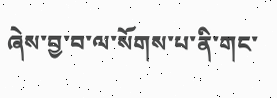ཞེས་བྱ་བ་ལ་སོགས་པ་ནི་གང་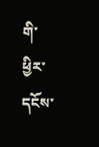གི་ཕྱིར་དངོས་